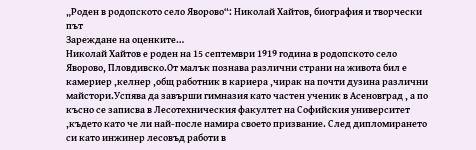„Роден в родопското село Яворово“: Николай Хайтов, биография и творчески път
Зареждане на оценките…
Николай Хайтов е роден на 15 септември 1919 година в родопското село Яворово, Пловдивско.От малък познава различни страни на живота бил е камериер ,келнер ,общ работник в кариера ,чирак на почти дузина различни майстори.Успява да завърши гимназия като частен ученик в Асеновград , а по късно се записва в Лесотехническия факултет на Софийския университет ,където като че ли най-после намира своето призвание. След дипломирането си като инжинер лесовъд работи в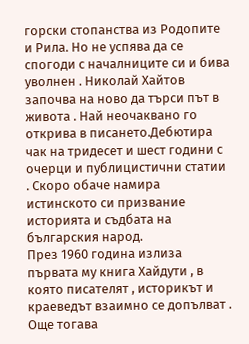горски стопанства из Родопите и Рила. Но не успява да се спогоди с началниците си и бива уволнен . Николай Хайтов започва на ново да търси път в живота . Най неочаквано го открива в писането.Дебютира чак на тридесет и шест години с очерци и публицистични статии . Скоро обаче намира истинското си призвание историята и съдбата на българския народ.
През 1960 година излиза първата му книга Хайдути , в която писателят , историкът и краеведът взаимно се допълват . Още тогава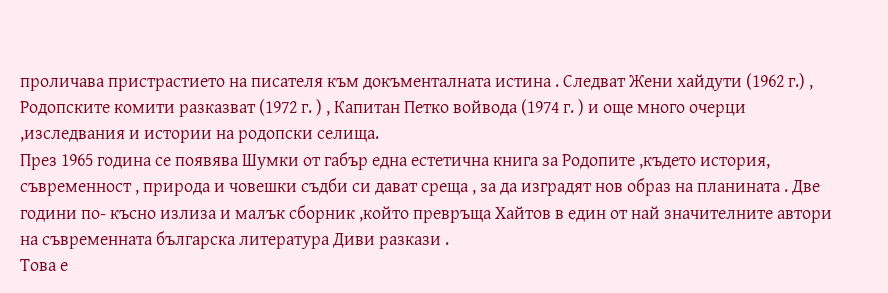проличава пристрастието на писателя към докъменталната истина . Следват Жени хайдути (1962 г.) , Родопските комити разказват (1972 г. ) , Капитан Петко войвода (1974 г. ) и още много очерци ,изследвания и истории на родопски селища.
През 1965 година се появява Шумки от габър една естетична книга за Родопите ,където история, съвременност , природа и човешки съдби си дават среща , за да изградят нов образ на планината . Две години по- късно излиза и малък сборник ,който превръща Хайтов в един от най значителните автори на съвременната българска литература Диви разкази .
Това е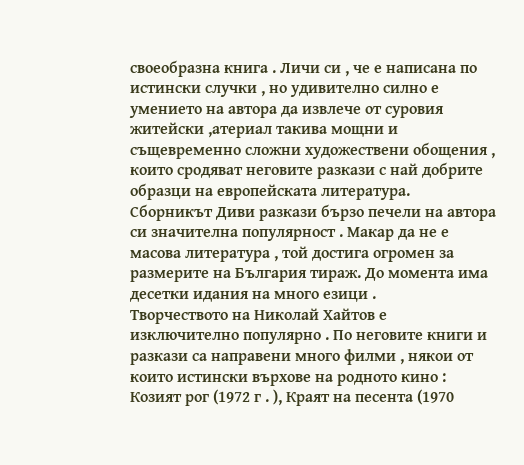своеобразна книга . Личи си , че е написана по истински случки , но удивително силно е умението на автора да извлече от суровия житейски ,атериал такива мощни и същевременно сложни художествени обощения , които сродяват неговите разкази с най добрите образци на европейската литература.
Сборникът Диви разкази бързо печели на автора си значителна популярност . Макар да не е масова литература , той достига огромен за размерите на България тираж. До момента има десетки идания на много езици .
Творчеството на Николай Хайтов е изключително популярно . По неговите книги и разкази са направени много филми , някои от които истински върхове на родното кино : Козият рог (1972 г . ), Краят на песента (1970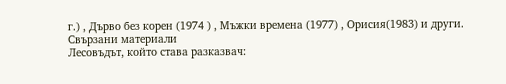г.) , Дърво без корен (1974 ) , Мъжки времена (1977) , Орисия(1983) и други.
Свързани материали
Лесовъдът, който става разказвач: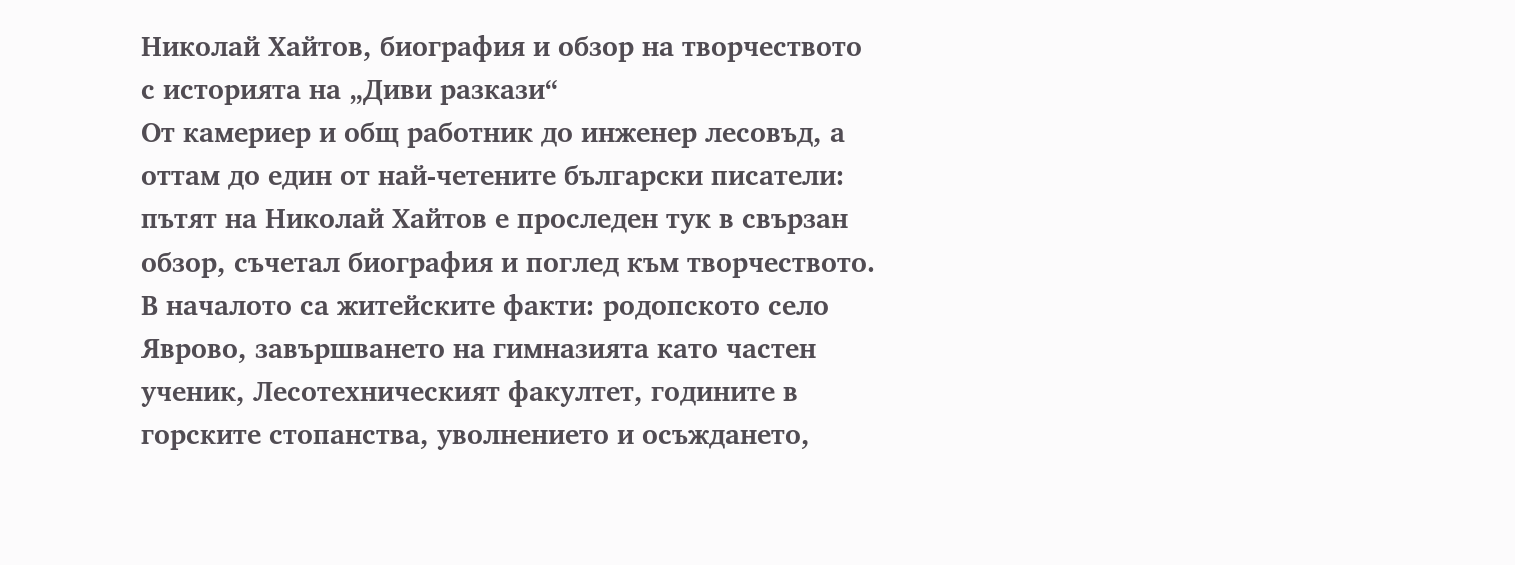Николай Хайтов, биография и обзор на творчеството с историята на „Диви разкази“
От камериер и общ работник до инженер лесовъд, а оттам до един от най-четените български писатели: пътят на Николай Хайтов е проследен тук в свързан обзор, съчетал биография и поглед към творчеството. В началото са житейските факти: родопското село Яврово, завършването на гимназията като частен ученик, Лесотехническият факултет, годините в горските стопанства, уволнението и осъждането,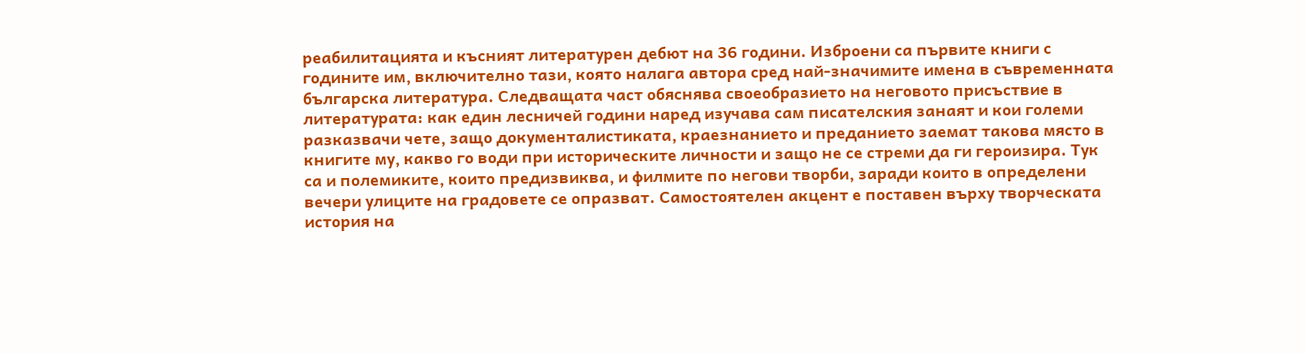реабилитацията и късният литературен дебют на 36 години. Изброени са първите книги с годините им, включително тази, която налага автора сред най-значимите имена в съвременната българска литература. Следващата част обяснява своеобразието на неговото присъствие в литературата: как един лесничей години наред изучава сам писателския занаят и кои големи разказвачи чете, защо документалистиката, краезнанието и преданието заемат такова място в книгите му, какво го води при историческите личности и защо не се стреми да ги героизира. Тук са и полемиките, които предизвиква, и филмите по негови творби, заради които в определени вечери улиците на градовете се опразват. Самостоятелен акцент е поставен върху творческата история на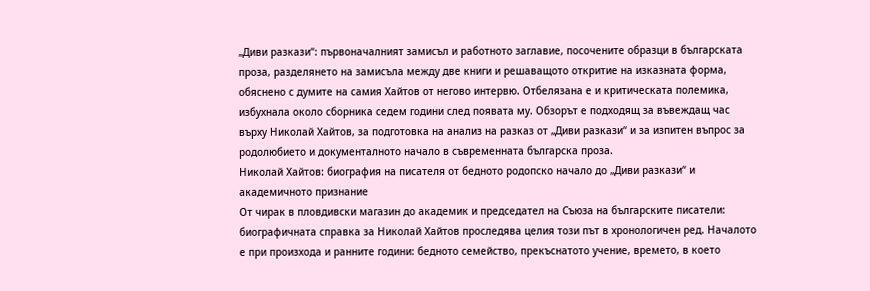„Диви разкази“: първоначалният замисъл и работното заглавие, посочените образци в българската проза, разделянето на замисъла между две книги и решаващото откритие на изказната форма, обяснено с думите на самия Хайтов от негово интервю. Отбелязана е и критическата полемика, избухнала около сборника седем години след появата му. Обзорът е подходящ за въвеждащ час върху Николай Хайтов, за подготовка на анализ на разказ от „Диви разкази“ и за изпитен въпрос за родолюбието и документалното начало в съвременната българска проза.
Николай Хайтов: биография на писателя от бедното родопско начало до „Диви разкази“ и академичното признание
От чирак в пловдивски магазин до академик и председател на Съюза на българските писатели: биографичната справка за Николай Хайтов проследява целия този път в хронологичен ред. Началото е при произхода и ранните години: бедното семейство, прекъснатото учение, времето, в което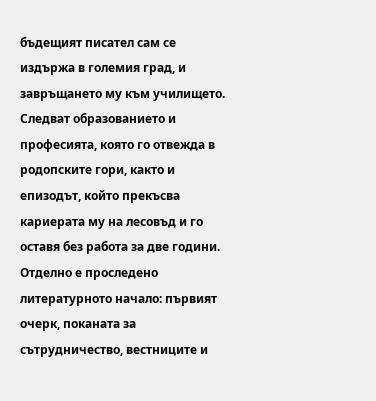бъдещият писател сам се издържа в големия град, и завръщането му към училището. Следват образованието и професията, която го отвежда в родопските гори, както и епизодът, който прекъсва кариерата му на лесовъд и го оставя без работа за две години. Отделно е проследено литературното начало: първият очерк, поканата за сътрудничество, вестниците и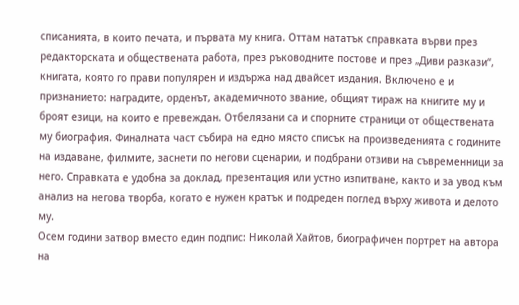списанията, в които печата, и първата му книга. Оттам нататък справката върви през редакторската и обществената работа, през ръководните постове и през „Диви разкази“, книгата, която го прави популярен и издържа над двайсет издания. Включено е и признанието: наградите, орденът, академичното звание, общият тираж на книгите му и броят езици, на които е превеждан. Отбелязани са и спорните страници от обществената му биография. Финалната част събира на едно място списък на произведенията с годините на издаване, филмите, заснети по негови сценарии, и подбрани отзиви на съвременници за него. Справката е удобна за доклад, презентация или устно изпитване, както и за увод към анализ на негова творба, когато е нужен кратък и подреден поглед върху живота и делото му.
Осем години затвор вместо един подпис: Николай Хайтов, биографичен портрет на автора на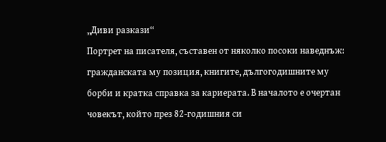„Диви разкази“
Портрет на писателя, съставен от няколко посоки наведнъж: гражданската му позиция, книгите, дългогодишните му борби и кратка справка за кариерата. В началото е очертан човекът, който през 82-годишния си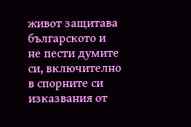живот защитава българското и не пести думите си, включително в спорните си изказвания от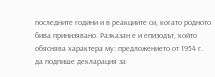последните години и в реакциите си, когато родното бива принизявано. Разказан е и епизодът, който обяснява характера му: предложението от 1954 г. да подпише декларация за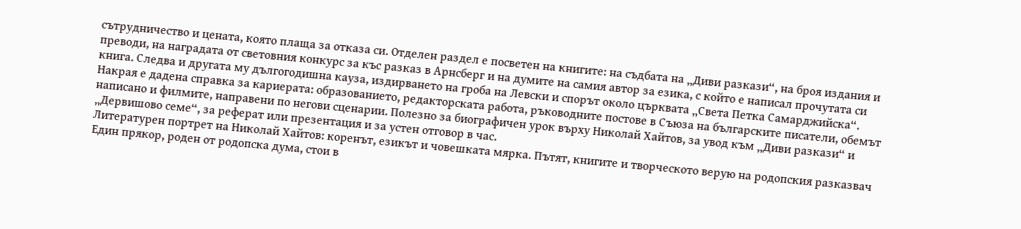сътрудничество и цената, която плаща за отказа си. Отделен раздел е посветен на книгите: на съдбата на „Диви разкази“, на броя издания и преводи, на наградата от световния конкурс за къс разказ в Арнсберг и на думите на самия автор за езика, с който е написал прочутата си книга. Следва и другата му дългогодишна кауза, издирването на гроба на Левски и спорът около църквата „Света Петка Самарджийска“. Накрая е дадена справка за кариерата: образованието, редакторската работа, ръководните постове в Съюза на българските писатели, обемът написано и филмите, направени по негови сценарии. Полезно за биографичен урок върху Николай Хайтов, за увод към „Диви разкази“ и „Дервишово семе“, за реферат или презентация и за устен отговор в час.
Литературен портрет на Николай Хайтов: коренът, езикът и човешката мярка. Пътят, книгите и творческото верую на родопския разказвач
Един прякор, роден от родопска дума, стои в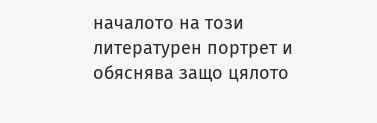началото на този литературен портрет и обяснява защо цялото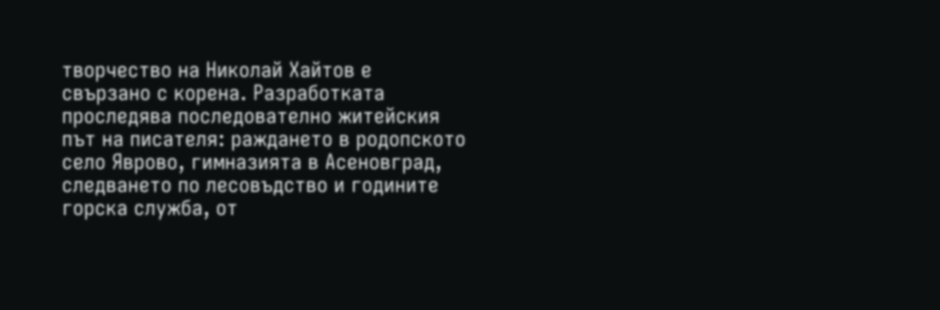творчество на Николай Хайтов е свързано с корена. Разработката проследява последователно житейския път на писателя: раждането в родопското село Яврово, гимназията в Асеновград, следването по лесовъдство и годините горска служба, от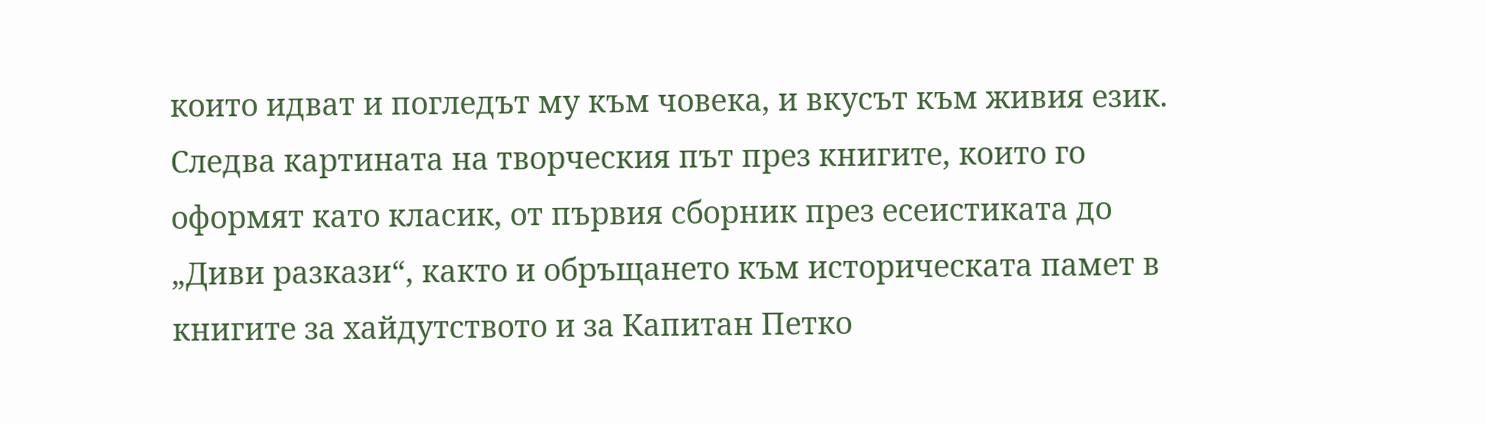които идват и погледът му към човека, и вкусът към живия език. Следва картината на творческия път през книгите, които го оформят като класик, от първия сборник през есеистиката до „Диви разкази“, както и обръщането към историческата памет в книгите за хайдутството и за Капитан Петко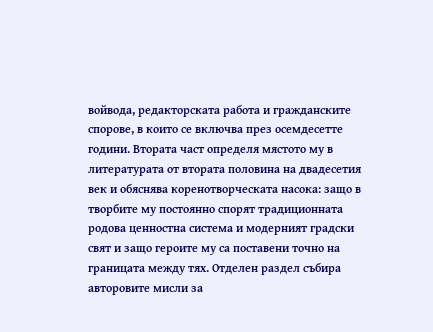войвода, редакторската работа и гражданските спорове, в които се включва през осемдесетте години. Втората част определя мястото му в литературата от втората половина на двадесетия век и обяснява коренотворческата насока: защо в творбите му постоянно спорят традиционната родова ценностна система и модерният градски свят и защо героите му са поставени точно на границата между тях. Отделен раздел събира авторовите мисли за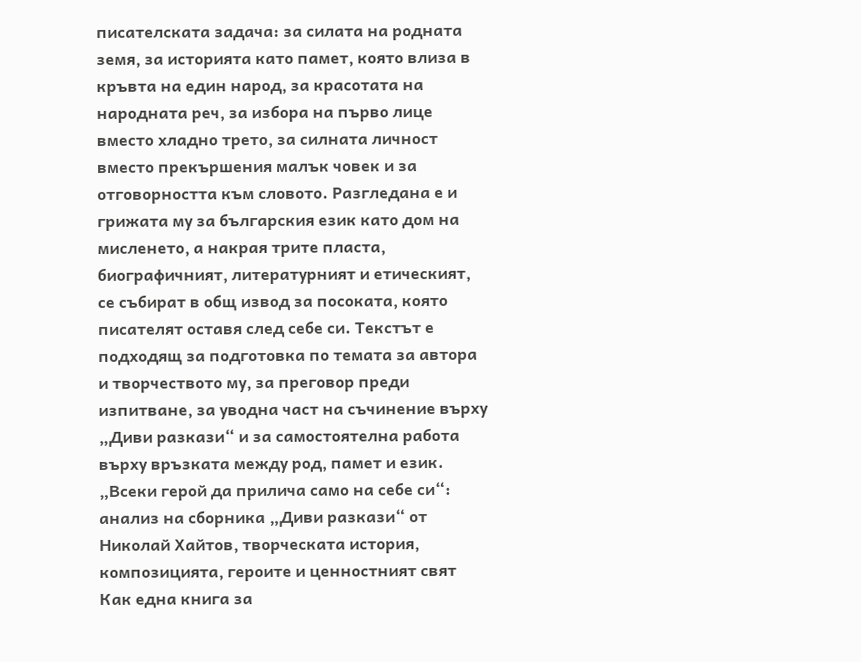писателската задача: за силата на родната земя, за историята като памет, която влиза в кръвта на един народ, за красотата на народната реч, за избора на първо лице вместо хладно трето, за силната личност вместо прекършения малък човек и за отговорността към словото. Разгледана е и грижата му за българския език като дом на мисленето, а накрая трите пласта, биографичният, литературният и етическият, се събират в общ извод за посоката, която писателят оставя след себе си. Текстът е подходящ за подготовка по темата за автора и творчеството му, за преговор преди изпитване, за уводна част на съчинение върху „Диви разкази“ и за самостоятелна работа върху връзката между род, памет и език.
„Всеки герой да прилича само на себе си“: анализ на сборника „Диви разкази“ от Николай Хайтов, творческата история, композицията, героите и ценностният свят
Как една книга за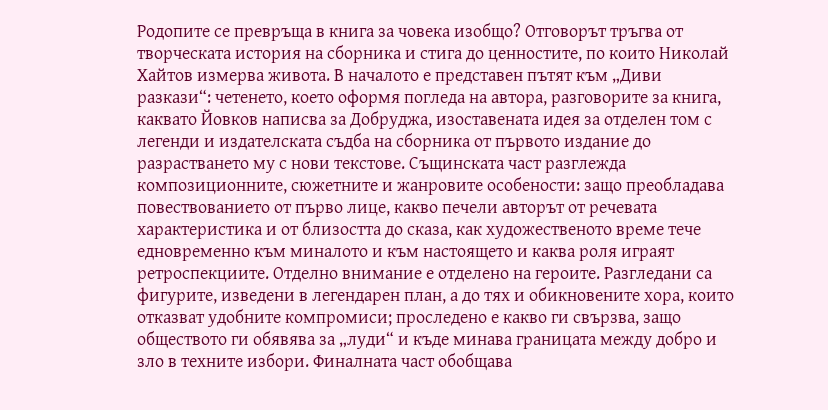Родопите се превръща в книга за човека изобщо? Отговорът тръгва от творческата история на сборника и стига до ценностите, по които Николай Хайтов измерва живота. В началото е представен пътят към „Диви разкази“: четенето, което оформя погледа на автора, разговорите за книга, каквато Йовков написва за Добруджа, изоставената идея за отделен том с легенди и издателската съдба на сборника от първото издание до разрастването му с нови текстове. Същинската част разглежда композиционните, сюжетните и жанровите особености: защо преобладава повествованието от първо лице, какво печели авторът от речевата характеристика и от близостта до сказа, как художественото време тече едновременно към миналото и към настоящето и каква роля играят ретроспекциите. Отделно внимание е отделено на героите. Разгледани са фигурите, изведени в легендарен план, а до тях и обикновените хора, които отказват удобните компромиси; проследено е какво ги свързва, защо обществото ги обявява за „луди“ и къде минава границата между добро и зло в техните избори. Финалната част обобщава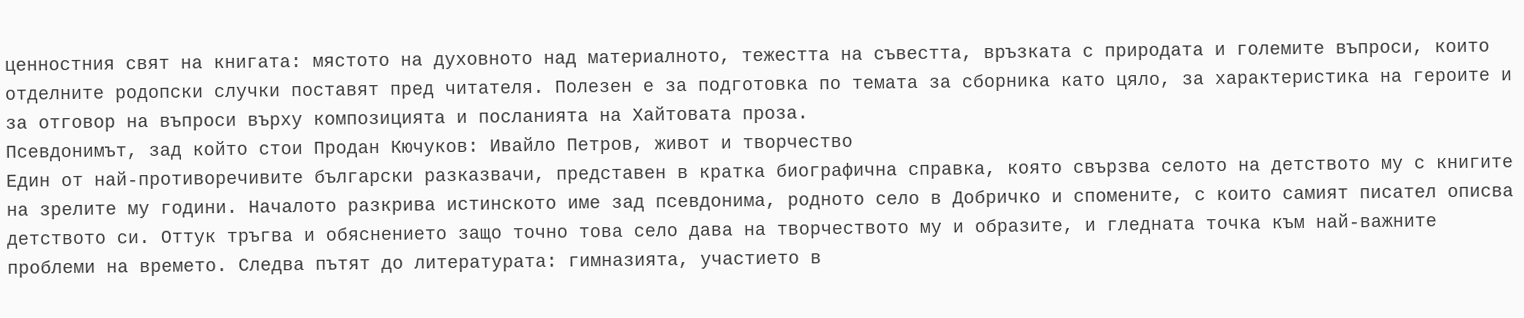ценностния свят на книгата: мястото на духовното над материалното, тежестта на съвестта, връзката с природата и големите въпроси, които отделните родопски случки поставят пред читателя. Полезен е за подготовка по темата за сборника като цяло, за характеристика на героите и за отговор на въпроси върху композицията и посланията на Хайтовата проза.
Псевдонимът, зад който стои Продан Кючуков: Ивайло Петров, живот и творчество
Един от най-противоречивите български разказвачи, представен в кратка биографична справка, която свързва селото на детството му с книгите на зрелите му години. Началото разкрива истинското име зад псевдонима, родното село в Добричко и спомените, с които самият писател описва детството си. Оттук тръгва и обяснението защо точно това село дава на творчеството му и образите, и гледната точка към най-важните проблеми на времето. Следва пътят до литературата: гимназията, участието в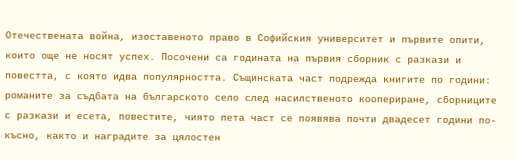Отечествената война, изоставеното право в Софийския университет и първите опити, които още не носят успех. Посочени са годината на първия сборник с разкази и повестта, с която идва популярността. Същинската част подрежда книгите по години: романите за съдбата на българското село след насилственото коопериране, сборниците с разкази и есета, повестите, чиято пета част се появява почти двадесет години по-късно, както и наградите за цялостен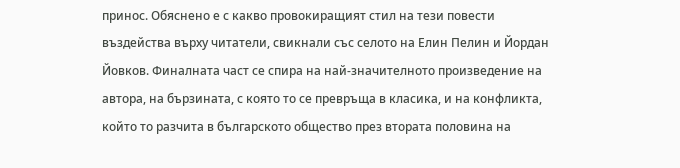принос. Обяснено е с какво провокиращият стил на тези повести въздейства върху читатели, свикнали със селото на Елин Пелин и Йордан Йовков. Финалната част се спира на най-значителното произведение на автора, на бързината, с която то се превръща в класика, и на конфликта, който то разчита в българското общество през втората половина на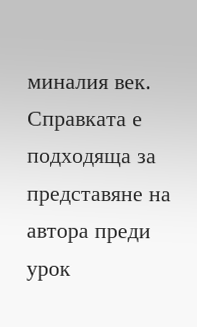миналия век. Справката е подходяща за представяне на автора преди урок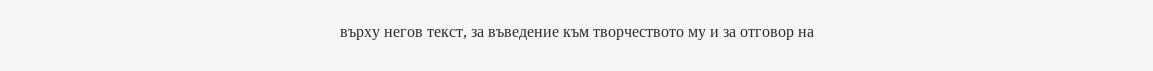върху негов текст, за въведение към творчеството му и за отговор на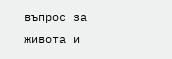въпрос за живота и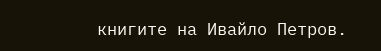книгите на Ивайло Петров.